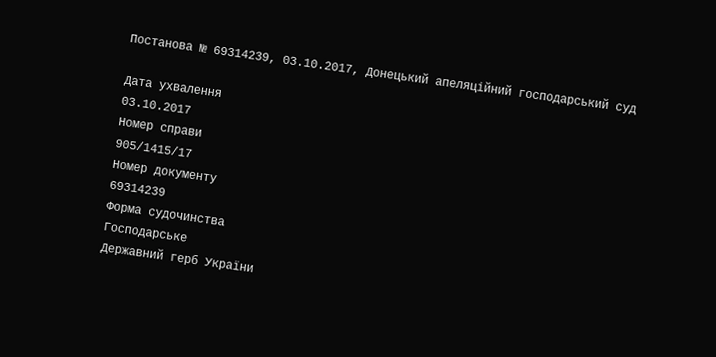Постанова № 69314239, 03.10.2017, Донецький апеляційний господарський суд

Дата ухвалення
03.10.2017
Номер справи
905/1415/17
Номер документу
69314239
Форма судочинства
Господарське
Державний герб України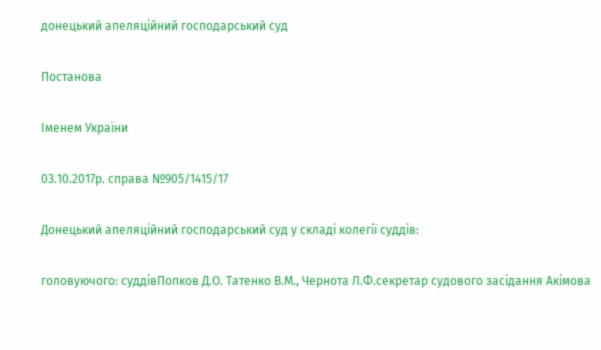донецький апеляційний господарський суд

Постанова

Іменем України

03.10.2017р. справа №905/1415/17

Донецький апеляційний господарський суд у складі колегії суддів:

головуючого: суддівПопков Д.О. Татенко В.М., Чернота Л.Ф.секретар судового засідання Акімова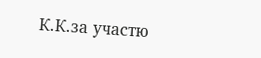К.К.за участю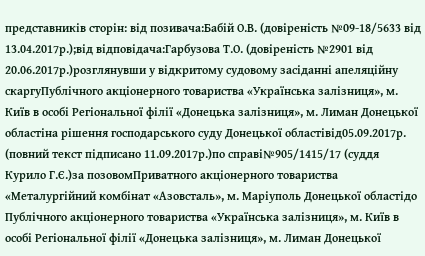представників сторін: від позивача:Бабій О.В. (довіреність №09-18/5633 від 13.04.2017р.);від відповідача:Гарбузова Т.О. (довіреність №2901 від 20.06.2017р.)розглянувши у відкритому судовому засіданні апеляційну скаргуПублічного акціонерного товариства «Українська залізниця», м. Київ в особі Регіональної філії «Донецька залізниця», м. Лиман Донецької областіна рішення господарського суду Донецької областівід05.09.2017р. (повний текст підписано 11.09.2017р.)по справі№905/1415/17 (суддя Курило Г.Є.)за позовомПриватного акціонерного товариства «Металургійний комбінат «Азовсталь», м. Маріуполь Донецької областідо Публічного акціонерного товариства «Українська залізниця», м. Київ в особі Регіональної філії «Донецька залізниця», м. Лиман Донецької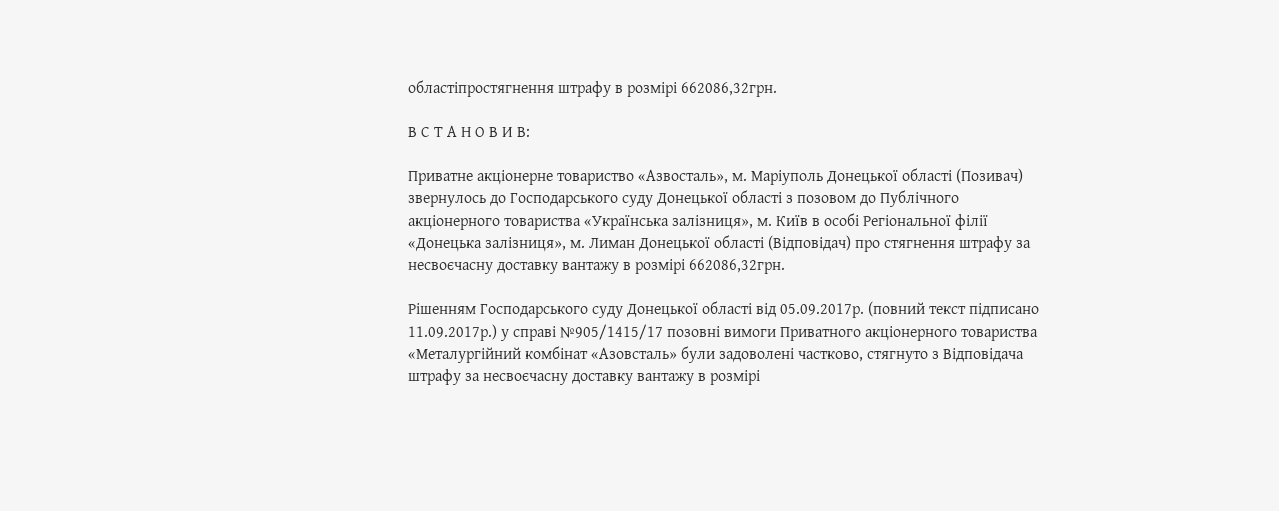областіпростягнення штрафу в розмірі 662086,32грн.

В С Т А Н О В И В:

Приватне акціонерне товариство «Азвосталь», м. Маріуполь Донецької області (Позивач) звернулось до Господарського суду Донецької області з позовом до Публічного акціонерного товариства «Українська залізниця», м. Київ в особі Регіональної філії «Донецька залізниця», м. Лиман Донецької області (Відповідач) про стягнення штрафу за несвоєчасну доставку вантажу в розмірі 662086,32грн.

Рішенням Господарського суду Донецької області від 05.09.2017р. (повний текст підписано 11.09.2017р.) у справі №905/1415/17 позовні вимоги Приватного акціонерного товариства «Металургійний комбінат «Азовсталь» були задоволені частково, стягнуто з Відповідача штрафу за несвоєчасну доставку вантажу в розмірі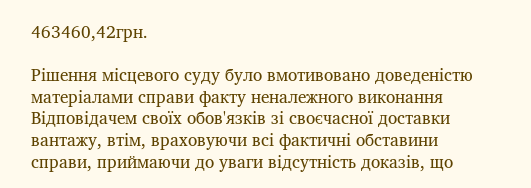463460,42грн.

Рішення місцевого суду було вмотивовано доведеністю матеріалами справи факту неналежного виконання Відповідачем своїх обов'язків зі своєчасної доставки вантажу, втім, враховуючи всі фактичні обставини справи, приймаючи до уваги відсутність доказів, що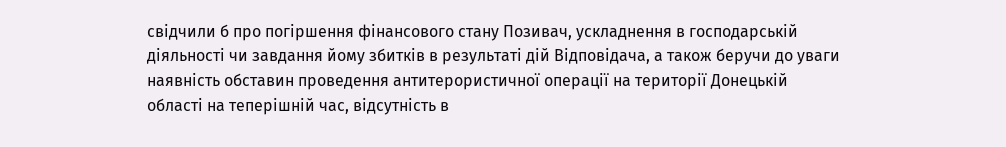свідчили б про погіршення фінансового стану Позивач, ускладнення в господарській діяльності чи завдання йому збитків в результаті дій Відповідача, а також беручи до уваги наявність обставин проведення антитерористичної операції на території Донецькій області на теперішній час, відсутність в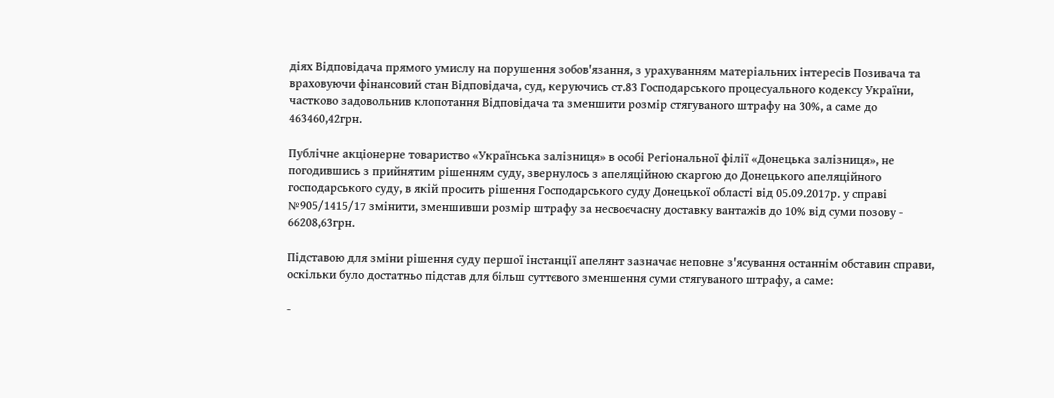діях Відповідача прямого умислу на порушення зобов'язання, з урахуванням матеріальних інтересів Позивача та враховуючи фінансовий стан Відповідача, суд, керуючись ст.83 Господарського процесуального кодексу України, частково задовольнив клопотання Відповідача та зменшити розмір стягуваного штрафу на 30%, а саме до 463460,42грн.

Публічне акціонерне товариство «Українська залізниця» в особі Регіональної філії «Донецька залізниця», не погодившись з прийнятим рішенням суду, звернулось з апеляційною скаргою до Донецького апеляційного господарського суду, в якій просить рішення Господарського суду Донецької області від 05.09.2017р. у справі №905/1415/17 змінити, зменшивши розмір штрафу за несвоєчасну доставку вантажів до 10% від суми позову - 66208,63грн.

Підставою для зміни рішення суду першої інстанції апелянт зазначає неповне з'ясування останнім обставин справи, оскільки було достатньо підстав для більш суттєвого зменшення суми стягуваного штрафу, а саме:

-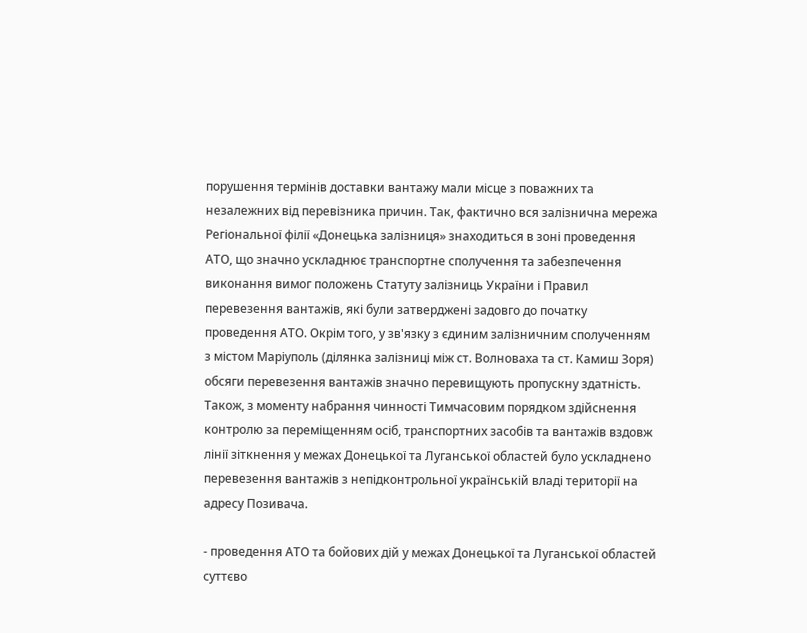порушення термінів доставки вантажу мали місце з поважних та незалежних від перевізника причин. Так, фактично вся залізнична мережа Регіональної філії «Донецька залізниця» знаходиться в зоні проведення АТО, що значно ускладнює транспортне сполучення та забезпечення виконання вимог положень Статуту залізниць України і Правил перевезення вантажів, які були затверджені задовго до початку проведення АТО. Окрім того, у зв'язку з єдиним залізничним сполученням з містом Маріуполь (ділянка залізниці між ст. Волноваха та ст. Камиш Зоря) обсяги перевезення вантажів значно перевищують пропускну здатність. Також, з моменту набрання чинності Тимчасовим порядком здійснення контролю за переміщенням осіб, транспортних засобів та вантажів вздовж лінії зіткнення у межах Донецької та Луганської областей було ускладнено перевезення вантажів з непідконтрольної українській владі території на адресу Позивача.

- проведення АТО та бойових дій у межах Донецької та Луганської областей суттєво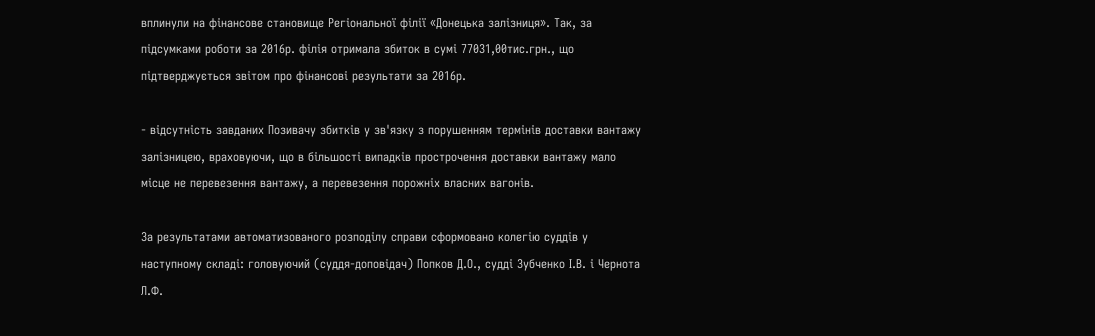вплинули на фінансове становище Регіональної філії «Донецька залізниця». Так, за підсумками роботи за 2016р. філія отримала збиток в сумі 77031,00тис.грн., що підтверджується звітом про фінансові результати за 2016р.

- відсутність завданих Позивачу збитків у зв'язку з порушенням термінів доставки вантажу залізницею, враховуючи, що в більшості випадків прострочення доставки вантажу мало місце не перевезення вантажу, а перевезення порожніх власних вагонів.

За результатами автоматизованого розподілу справи сформовано колегію суддів у наступному складі: головуючий (суддя-доповідач) Попков Д.О., судді Зубченко І.В. і Чернота Л.Ф.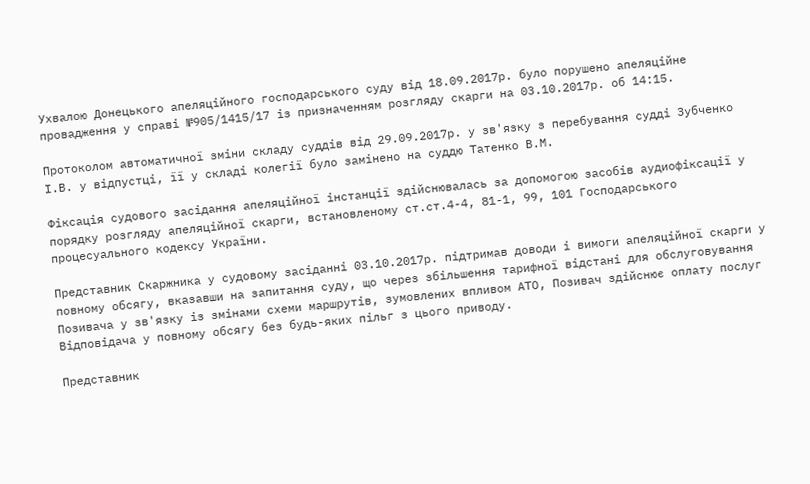Ухвалою Донецького апеляційного господарського суду від 18.09.2017р. було порушено апеляційне провадження у справі №905/1415/17 із призначенням розгляду скарги на 03.10.2017р. об 14:15.

Протоколом автоматичної зміни складу суддів від 29.09.2017р. у зв'язку з перебування судді Зубченко І.В. у відпустці, її у складі колегії було замінено на суддю Татенко В.М.

Фіксація судового засідання апеляційної інстанції здійснювалась за допомогою засобів аудиофіксації у порядку розгляду апеляційної скарги, встановленому ст.ст.4-4, 81-1, 99, 101 Господарського процесуального кодексу України.

Представник Скаржника у судовому засіданні 03.10.2017р. підтримав доводи і вимоги апеляційної скарги у повному обсягу, вказавши на запитання суду, що через збільшення тарифної відстані для обслуговування Позивача у зв'язку із змінами схеми маршрутів, зумовлених впливом АТО, Позивач здійснює оплату послуг Відповідача у повному обсягу без будь-яких пільг з цього приводу.

Представник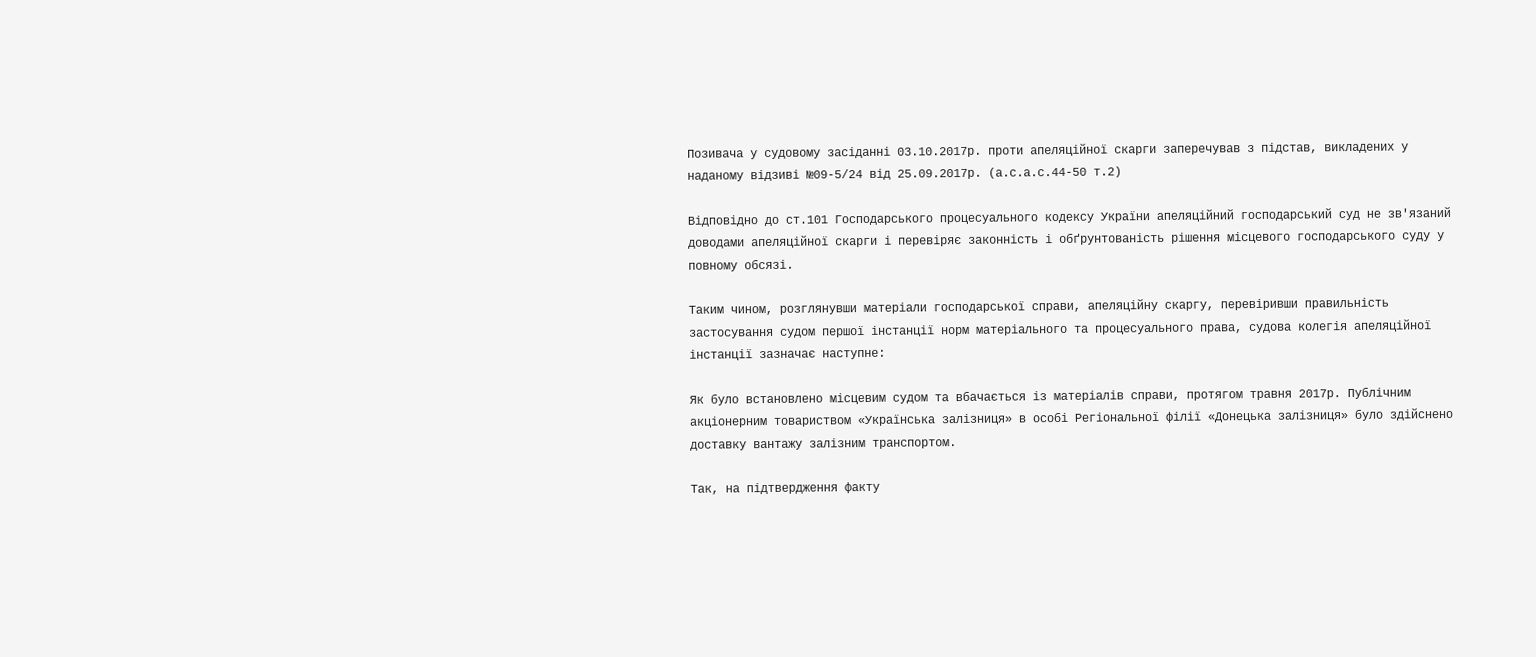Позивача у судовому засіданні 03.10.2017р. проти апеляційної скарги заперечував з підстав, викладених у наданому відзиві №09-5/24 від 25.09.2017р. (а.с.а.с.44-50 т.2)

Відповідно до ст.101 Господарського процесуального кодексу України апеляційний господарський суд не зв'язаний доводами апеляційної скарги і перевіряє законність і обґрунтованість рішення місцевого господарського суду у повному обсязі.

Таким чином, розглянувши матеріали господарської справи, апеляційну скаргу, перевіривши правильність застосування судом першої інстанції норм матеріального та процесуального права, судова колегія апеляційної інстанції зазначає наступне:

Як було встановлено місцевим судом та вбачається із матеріалів справи, протягом травня 2017р. Публічним акціонерним товариством «Українська залізниця» в особі Регіональної філії «Донецька залізниця» було здійснено доставку вантажу залізним транспортом.

Так, на підтвердження факту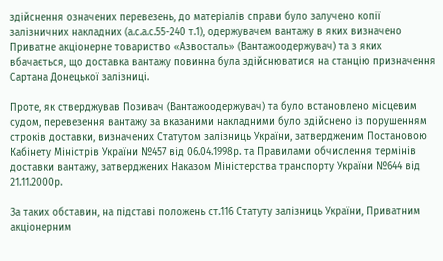здійснення означених перевезень, до матеріалів справи було залучено копії залізничних накладних (а.с.а.с.55-240 т.1), одержувачем вантажу в яких визначено Приватне акціонерне товариство «Азвосталь» (Вантажоодержувач) та з яких вбачається, що доставка вантажу повинна була здійснюватися на станцію призначення Сартана Донецької залізниці.

Проте, як стверджував Позивач (Вантажоодержувач) та було встановлено місцевим судом, перевезення вантажу за вказаними накладними було здійснено із порушенням строків доставки, визначених Статутом залізниць України, затвердженим Постановою Кабінету Міністрів України №457 від 06.04.1998р. та Правилами обчислення термінів доставки вантажу, затверджених Наказом Міністерства транспорту України №644 від 21.11.2000р.

За таких обставин, на підставі положень ст.116 Статуту залізниць України, Приватним акціонерним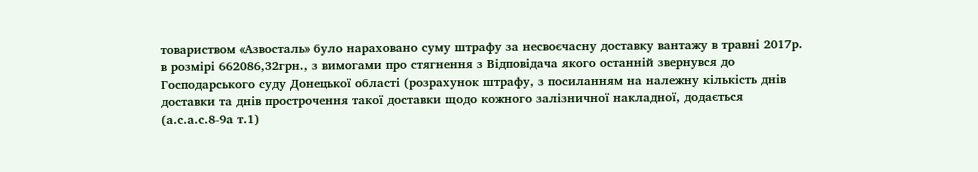товариством «Азвосталь» було нараховано суму штрафу за несвоєчасну доставку вантажу в травні 2017р. в розмірі 662086,32грн., з вимогами про стягнення з Відповідача якого останній звернувся до Господарського суду Донецької області (розрахунок штрафу, з посиланням на належну кількість днів доставки та днів прострочення такої доставки щодо кожного залізничної накладної, додається (а.с.а.с.8-9а т.1)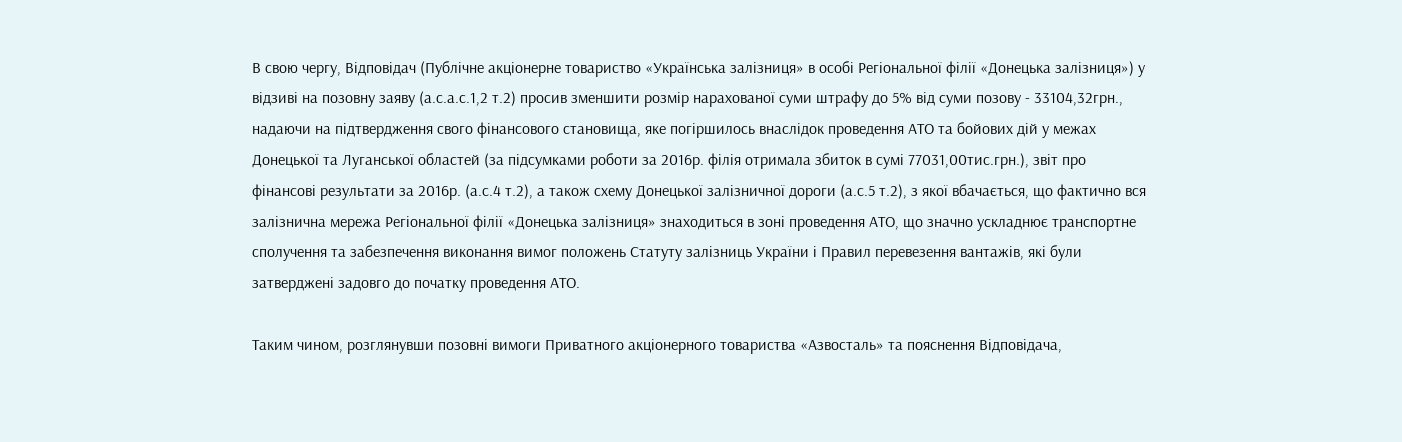В свою чергу, Відповідач (Публічне акціонерне товариство «Українська залізниця» в особі Регіональної філії «Донецька залізниця») у відзиві на позовну заяву (а.с.а.с.1,2 т.2) просив зменшити розмір нарахованої суми штрафу до 5% від суми позову - 33104,32грн., надаючи на підтвердження свого фінансового становища, яке погіршилось внаслідок проведення АТО та бойових дій у межах Донецької та Луганської областей (за підсумками роботи за 2016р. філія отримала збиток в сумі 77031,00тис.грн.), звіт про фінансові результати за 2016р. (а.с.4 т.2), а також схему Донецької залізничної дороги (а.с.5 т.2), з якої вбачається, що фактично вся залізнична мережа Регіональної філії «Донецька залізниця» знаходиться в зоні проведення АТО, що значно ускладнює транспортне сполучення та забезпечення виконання вимог положень Статуту залізниць України і Правил перевезення вантажів, які були затверджені задовго до початку проведення АТО.

Таким чином, розглянувши позовні вимоги Приватного акціонерного товариства «Азвосталь» та пояснення Відповідача,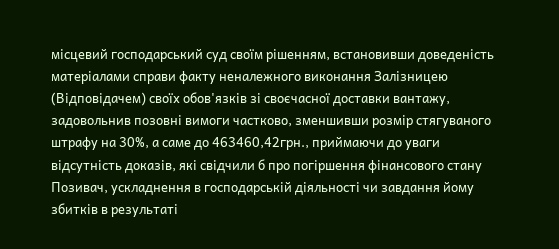місцевий господарський суд своїм рішенням, встановивши доведеність матеріалами справи факту неналежного виконання Залізницею (Відповідачем) своїх обов'язків зі своєчасної доставки вантажу, задовольнив позовні вимоги частково, зменшивши розмір стягуваного штрафу на 30%, а саме до 463460,42грн., приймаючи до уваги відсутність доказів, які свідчили б про погіршення фінансового стану Позивач, ускладнення в господарській діяльності чи завдання йому збитків в результаті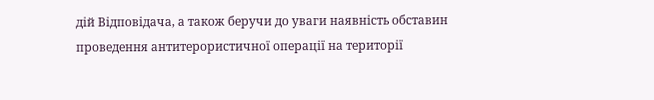дій Відповідача, а також беручи до уваги наявність обставин проведення антитерористичної операції на території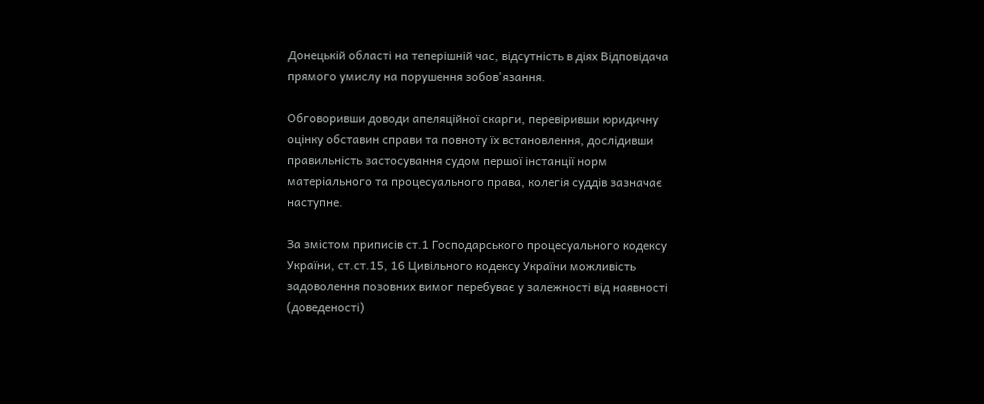Донецькій області на теперішній час, відсутність в діях Відповідача прямого умислу на порушення зобов'язання.

Обговоривши доводи апеляційної скарги, перевіривши юридичну оцінку обставин справи та повноту їх встановлення, дослідивши правильність застосування судом першої інстанції норм матеріального та процесуального права, колегія суддів зазначає наступне.

За змістом приписів ст.1 Господарського процесуального кодексу України, ст.ст.15, 16 Цивільного кодексу України можливість задоволення позовних вимог перебуває у залежності від наявності (доведеності)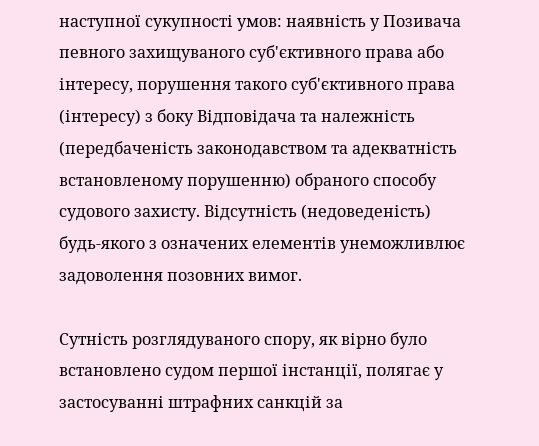наступної сукупності умов: наявність у Позивача певного захищуваного суб'єктивного права або інтересу, порушення такого суб'єктивного права (інтересу) з боку Відповідача та належність (передбаченість законодавством та адекватність встановленому порушенню) обраного способу судового захисту. Відсутність (недоведеність) будь-якого з означених елементів унеможливлює задоволення позовних вимог.

Сутність розглядуваного спору, як вірно було встановлено судом першої інстанції, полягає у застосуванні штрафних санкцій за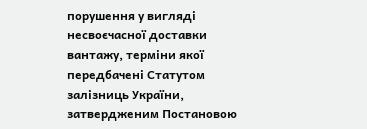порушення у вигляді несвоєчасної доставки вантажу, терміни якої передбачені Статутом залізниць України, затвердженим Постановою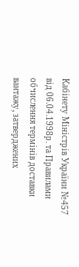Кабінету Міністрів України №457 від 06.04.1998р. та Правилами обчислення термінів доставки вантажу, затверджених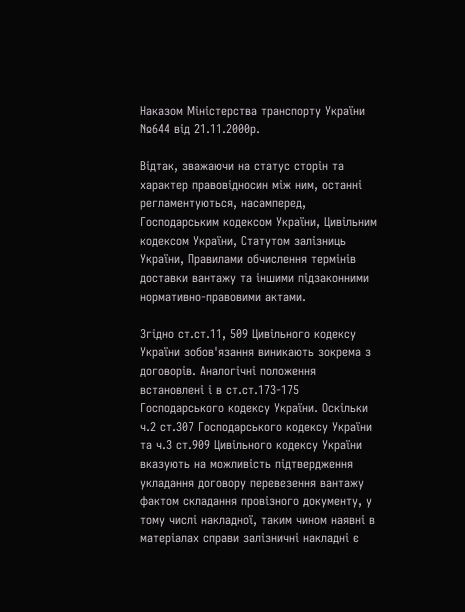Наказом Міністерства транспорту України №644 від 21.11.2000р.

Відтак, зважаючи на статус сторін та характер правовідносин між ним, останні регламентуються, насамперед, Господарським кодексом України, Цивільним кодексом України, Статутом залізниць України, Правилами обчислення термінів доставки вантажу та іншими підзаконними нормативно-правовими актами.

Згідно ст.ст.11, 509 Цивільного кодексу України зобов'язання виникають зокрема з договорів. Аналогічні положення встановлені і в ст.ст.173-175 Господарського кодексу України. Оскільки ч.2 ст.307 Господарського кодексу України та ч.3 ст.909 Цивільного кодексу України вказують на можливість підтвердження укладання договору перевезення вантажу фактом складання провізного документу, у тому числі накладної, таким чином наявні в матеріалах справи залізничні накладні є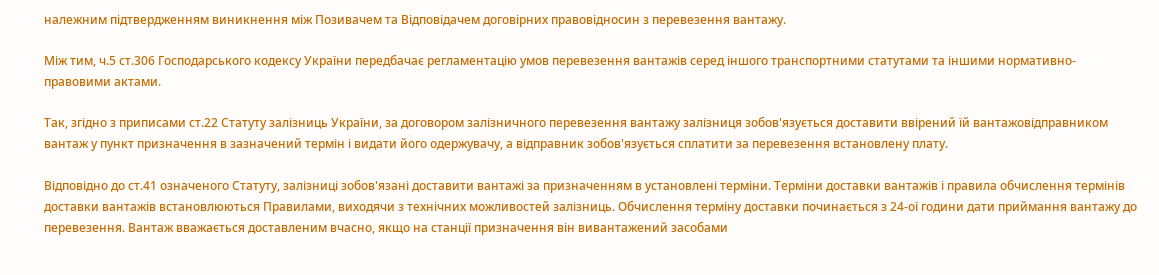належним підтвердженням виникнення між Позивачем та Відповідачем договірних правовідносин з перевезення вантажу.

Між тим, ч.5 ст.306 Господарського кодексу України передбачає регламентацію умов перевезення вантажів серед іншого транспортними статутами та іншими нормативно-правовими актами.

Так, згідно з приписами ст.22 Статуту залізниць України, за договором залізничного перевезення вантажу залізниця зобов'язується доставити ввірений їй вантажовідправником вантаж у пункт призначення в зазначений термін і видати його одержувачу, а відправник зобов'язується сплатити за перевезення встановлену плату.

Відповідно до ст.41 означеного Статуту, залізниці зобов'язані доставити вантажі за призначенням в установлені терміни. Терміни доставки вантажів і правила обчислення термінів доставки вантажів встановлюються Правилами, виходячи з технічних можливостей залізниць. Обчислення терміну доставки починається з 24-ої години дати приймання вантажу до перевезення. Вантаж вважається доставленим вчасно, якщо на станції призначення він вивантажений засобами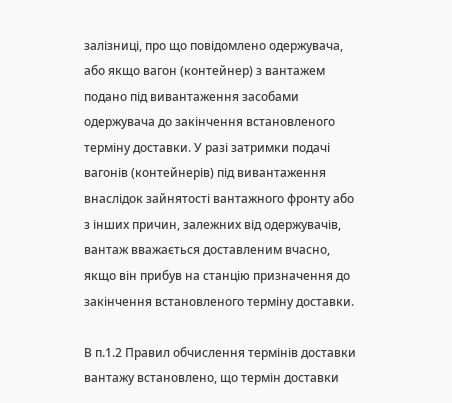залізниці, про що повідомлено одержувача, або якщо вагон (контейнер) з вантажем подано під вивантаження засобами одержувача до закінчення встановленого терміну доставки. У разі затримки подачі вагонів (контейнерів) під вивантаження внаслідок зайнятості вантажного фронту або з інших причин, залежних від одержувачів, вантаж вважається доставленим вчасно, якщо він прибув на станцію призначення до закінчення встановленого терміну доставки.

В п.1.2 Правил обчислення термінів доставки вантажу встановлено, що термін доставки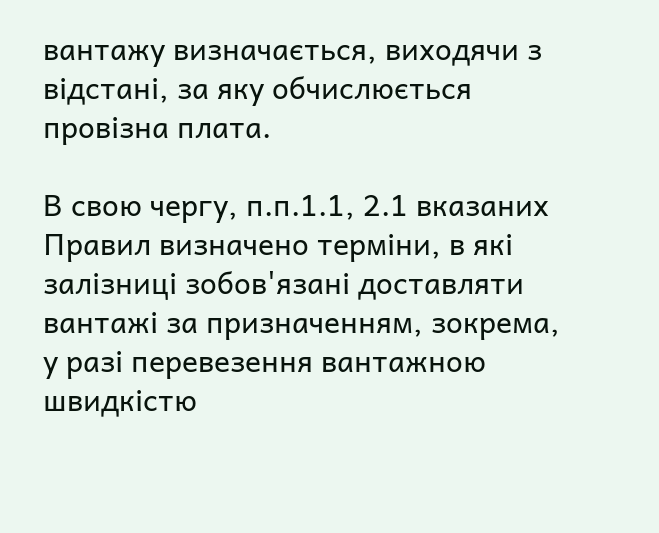вантажу визначається, виходячи з відстані, за яку обчислюється провізна плата.

В свою чергу, п.п.1.1, 2.1 вказаних Правил визначено терміни, в які залізниці зобов'язані доставляти вантажі за призначенням, зокрема, у разі перевезення вантажною швидкістю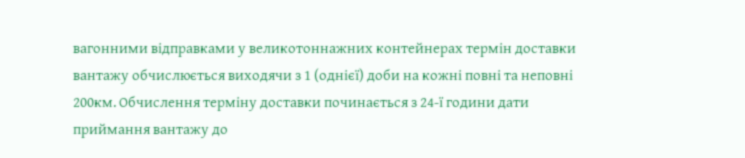вагонними відправками у великотоннажних контейнерах термін доставки вантажу обчислюється виходячи з 1 (однієї) доби на кожні повні та неповні 200км. Обчислення терміну доставки починається з 24-ї години дати приймання вантажу до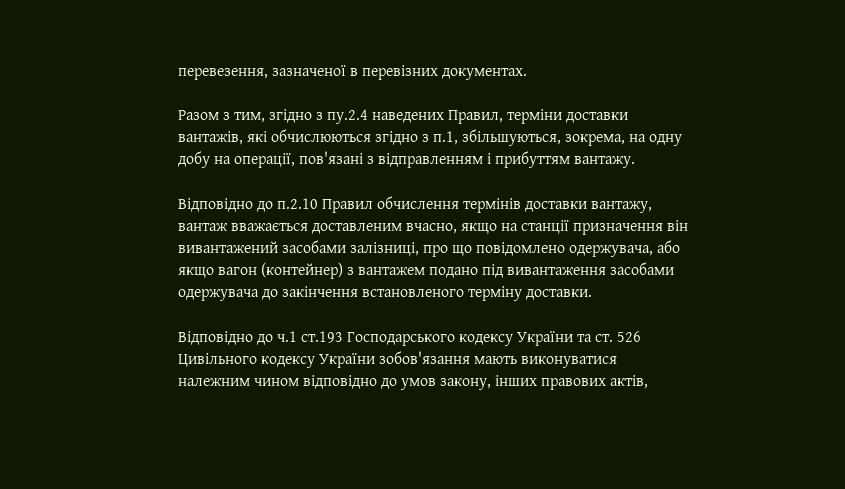перевезення, зазначеної в перевізних документах.

Разом з тим, згідно з пу.2.4 наведених Правил, терміни доставки вантажів, які обчислюються згідно з п.1, збільшуються, зокрема, на одну добу на операції, пов'язані з відправленням і прибуттям вантажу.

Відповідно до п.2.10 Правил обчислення термінів доставки вантажу, вантаж вважається доставленим вчасно, якщо на станції призначення він вивантажений засобами залізниці, про що повідомлено одержувача, або якщо вагон (контейнер) з вантажем подано під вивантаження засобами одержувача до закінчення встановленого терміну доставки.

Відповідно до ч.1 ст.193 Господарського кодексу України та ст. 526 Цивільного кодексу України зобов'язання мають виконуватися належним чином відповідно до умов закону, інших правових актів,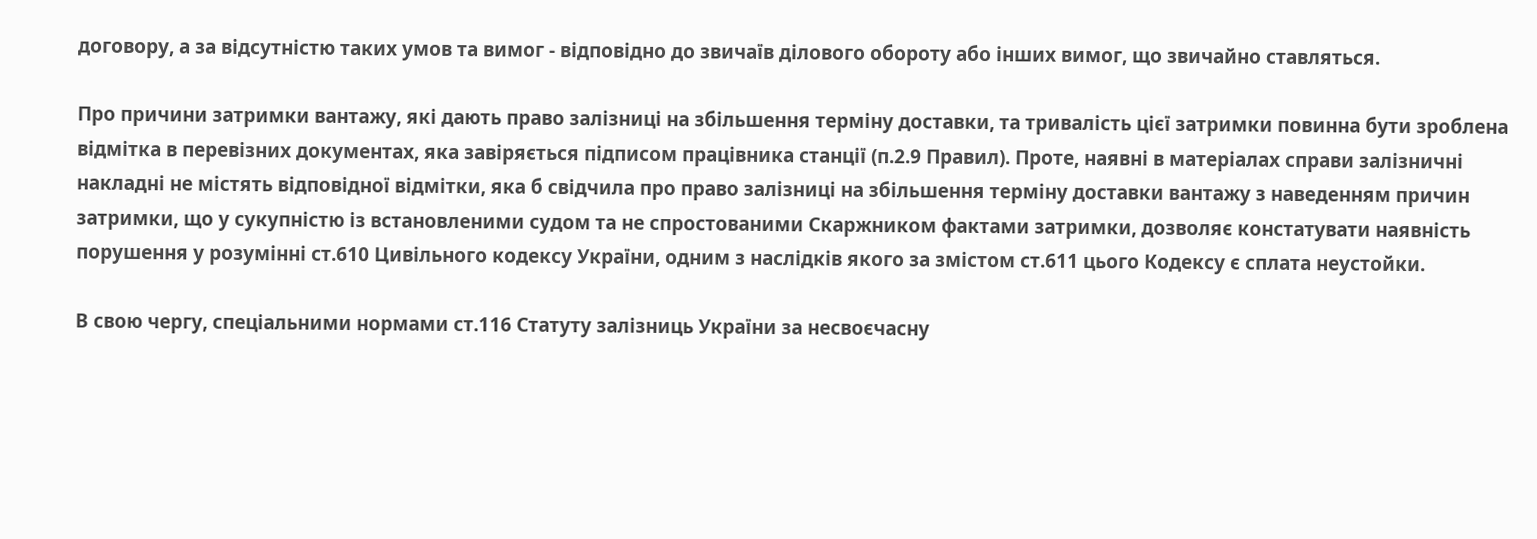договору, а за відсутністю таких умов та вимог - відповідно до звичаїв ділового обороту або інших вимог, що звичайно ставляться.

Про причини затримки вантажу, які дають право залізниці на збільшення терміну доставки, та тривалість цієї затримки повинна бути зроблена відмітка в перевізних документах, яка завіряється підписом працівника станції (п.2.9 Правил). Проте, наявні в матеріалах справи залізничні накладні не містять відповідної відмітки, яка б свідчила про право залізниці на збільшення терміну доставки вантажу з наведенням причин затримки, що у сукупністю із встановленими судом та не спростованими Скаржником фактами затримки, дозволяє констатувати наявність порушення у розумінні ст.610 Цивільного кодексу України, одним з наслідків якого за змістом ст.611 цього Кодексу є сплата неустойки.

В свою чергу, спеціальними нормами ст.116 Статуту залізниць України за несвоєчасну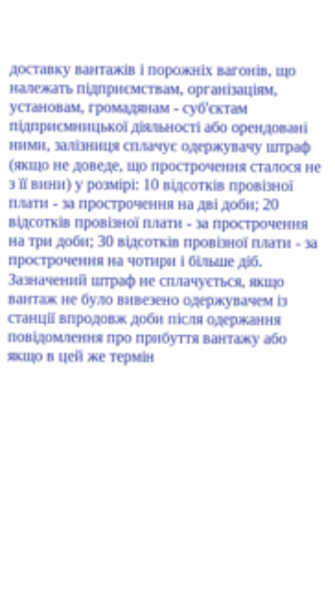доставку вантажів і порожніх вагонів, що належать підприємствам, організаціям, установам, громадянам - суб'єктам підприємницької діяльності або орендовані ними, залізниця сплачує одержувачу штраф (якщо не доведе, що прострочення сталося не з її вини) у розмірі: 10 відсотків провізної плати - за прострочення на дві доби; 20 відсотків провізної плати - за прострочення на три доби; 30 відсотків провізної плати - за прострочення на чотири і більше діб. Зазначений штраф не сплачується, якщо вантаж не було вивезено одержувачем із станції впродовж доби після одержання повідомлення про прибуття вантажу або якщо в цей же термін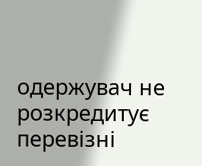одержувач не розкредитує перевізні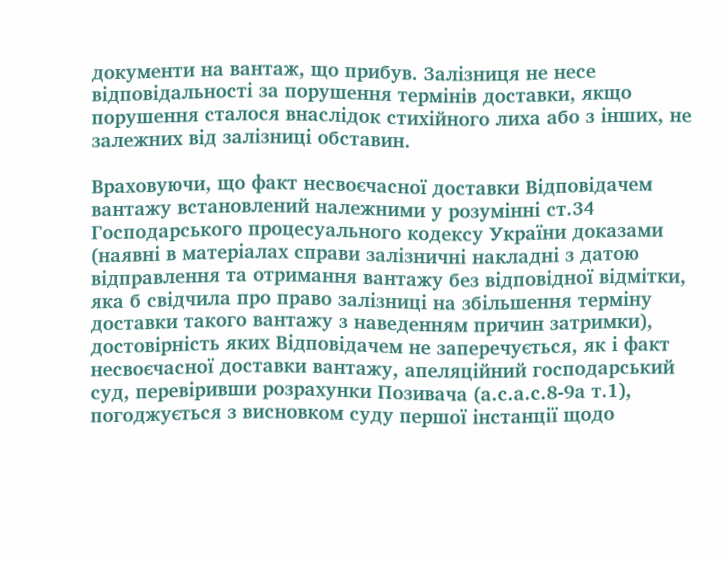документи на вантаж, що прибув. Залізниця не несе відповідальності за порушення термінів доставки, якщо порушення сталося внаслідок стихійного лиха або з інших, не залежних від залізниці обставин.

Враховуючи, що факт несвоєчасної доставки Відповідачем вантажу встановлений належними у розумінні ст.34 Господарського процесуального кодексу України доказами (наявні в матеріалах справи залізничні накладні з датою відправлення та отримання вантажу без відповідної відмітки, яка б свідчила про право залізниці на збільшення терміну доставки такого вантажу з наведенням причин затримки), достовірність яких Відповідачем не заперечується, як і факт несвоєчасної доставки вантажу, апеляційний господарський суд, перевіривши розрахунки Позивача (а.с.а.с.8-9а т.1), погоджується з висновком суду першої інстанції щодо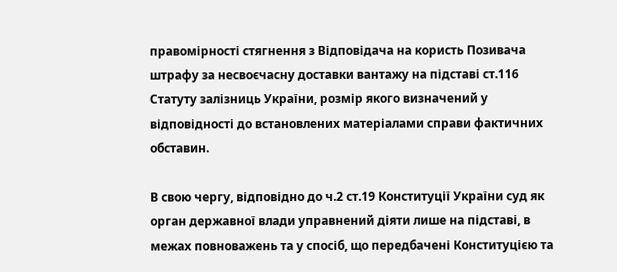правомірності стягнення з Відповідача на користь Позивача штрафу за несвоєчасну доставки вантажу на підставі ст.116 Статуту залізниць України, розмір якого визначений у відповідності до встановлених матеріалами справи фактичних обставин.

В свою чергу, відповідно до ч.2 ст.19 Конституції України суд як орган державної влади управнений діяти лише на підставі, в межах повноважень та у спосіб, що передбачені Конституцією та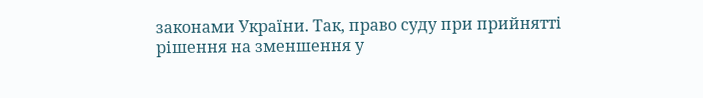законами України. Так, право суду при прийнятті рішення на зменшення у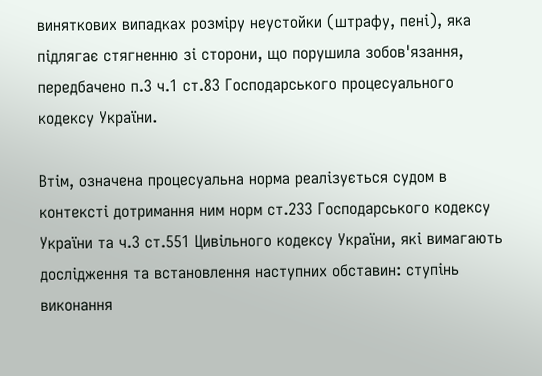виняткових випадках розміру неустойки (штрафу, пені), яка підлягає стягненню зі сторони, що порушила зобов'язання, передбачено п.3 ч.1 ст.83 Господарського процесуального кодексу України.

Втім, означена процесуальна норма реалізується судом в контексті дотримання ним норм ст.233 Господарського кодексу України та ч.3 ст.551 Цивільного кодексу України, які вимагають дослідження та встановлення наступних обставин: ступінь виконання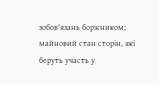зобов'язань боржником; майновий стан сторін, які беруть участь у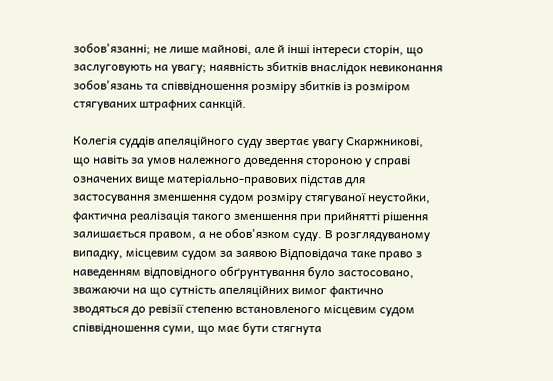зобов'язанні; не лише майнові, але й інші інтереси сторін, що заслуговують на увагу; наявність збитків внаслідок невиконання зобов'язань та співвідношення розміру збитків із розміром стягуваних штрафних санкцій.

Колегія суддів апеляційного суду звертає увагу Скаржникові, що навіть за умов належного доведення стороною у справі означених вище матеріально-правових підстав для застосування зменшення судом розміру стягуваної неустойки, фактична реалізація такого зменшення при прийнятті рішення залишається правом, а не обов'язком суду. В розглядуваному випадку, місцевим судом за заявою Відповідача таке право з наведенням відповідного обґрунтування було застосовано, зважаючи на що сутність апеляційних вимог фактично зводяться до ревізії степеню встановленого місцевим судом співвідношення суми, що має бути стягнута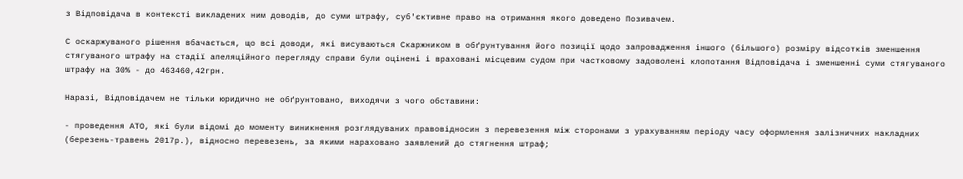з Відповідача в контексті викладених ним доводів, до суми штрафу, суб'єктивне право на отримання якого доведено Позивачем.

С оскаржуваного рішення вбачається, що всі доводи, які висуваються Скаржником в обґрунтування його позиції щодо запровадження іншого (більшого) розміру відсотків зменшення стягуваного штрафу на стадії апеляційного перегляду справи були оцінені і враховані місцевим судом при частковому задоволені клопотання Відповідача і зменшенні суми стягуваного штрафу на 30% - до 463460,42грн.

Наразі, Відповідачем не тільки юридично не обґрунтовано, виходячи з чого обставини:

- проведення АТО, які були відомі до моменту виникнення розглядуваних правовідносин з перевезення між сторонами з урахуванням періоду часу оформлення залізничних накладних (березень-травень 2017р.), відносно перевезень, за якими нараховано заявлений до стягнення штраф;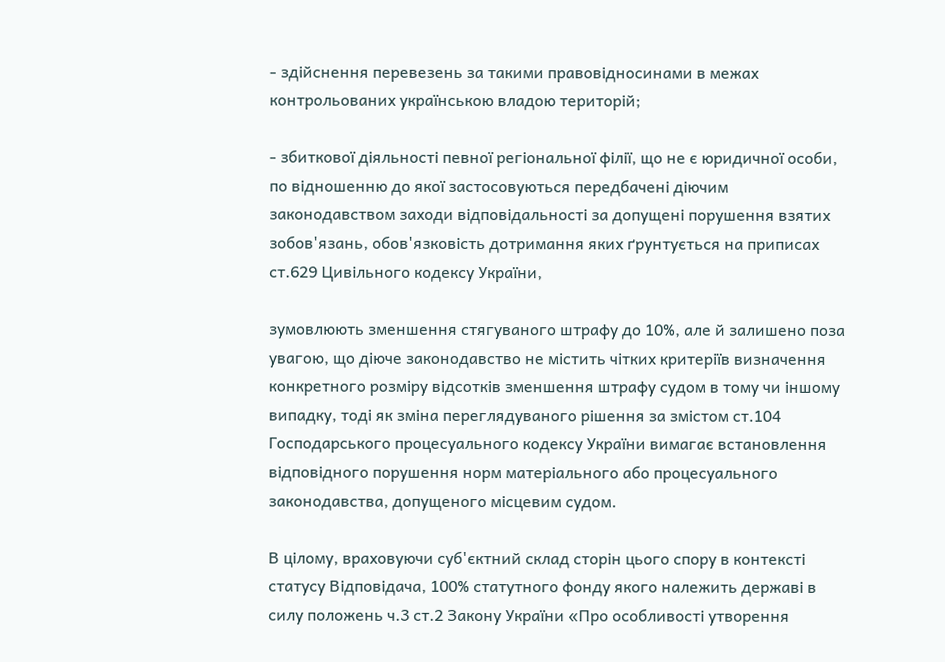- здійснення перевезень за такими правовідносинами в межах контрольованих українською владою територій;

- збиткової діяльності певної регіональної філії, що не є юридичної особи, по відношенню до якої застосовуються передбачені діючим законодавством заходи відповідальності за допущені порушення взятих зобов'язань, обов'язковість дотримання яких ґрунтується на приписах ст.629 Цивільного кодексу України,

зумовлюють зменшення стягуваного штрафу до 10%, але й залишено поза увагою, що діюче законодавство не містить чітких критеріїв визначення конкретного розміру відсотків зменшення штрафу судом в тому чи іншому випадку, тоді як зміна переглядуваного рішення за змістом ст.104 Господарського процесуального кодексу України вимагає встановлення відповідного порушення норм матеріального або процесуального законодавства, допущеного місцевим судом.

В цілому, враховуючи суб'єктний склад сторін цього спору в контексті статусу Відповідача, 100% статутного фонду якого належить державі в силу положень ч.3 ст.2 Закону України «Про особливості утворення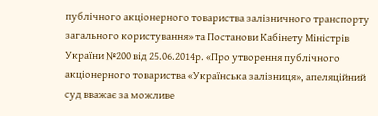публічного акціонерного товариства залізничного транспорту загального користування» та Постанови Кабінету Міністрів України №200 від 25.06.2014р. «Про утворення публічного акціонерного товариства «Українська залізниця», апеляційний суд вважає за можливе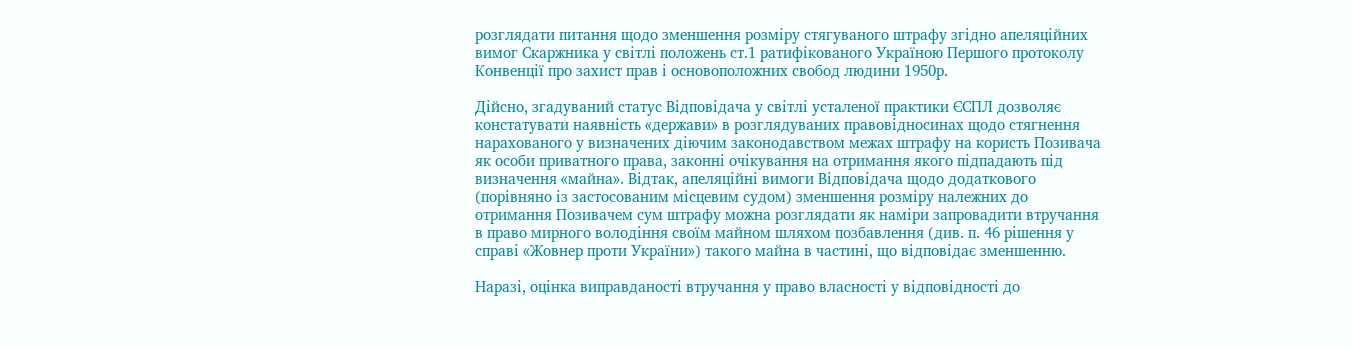розглядати питання щодо зменшення розміру стягуваного штрафу згідно апеляційних вимог Скаржника у світлі положень ст.1 ратифікованого Україною Першого протоколу Конвенції про захист прав і основоположних свобод людини 1950р.

Дійсно, згадуваний статус Відповідача у світлі усталеної практики ЄСПЛ дозволяє констатувати наявність «держави» в розглядуваних правовідносинах щодо стягнення нарахованого у визначених діючим законодавством межах штрафу на користь Позивача як особи приватного права, законні очікування на отримання якого підпадають під визначення «майна». Відтак, апеляційні вимоги Відповідача щодо додаткового (порівняно із застосованим місцевим судом) зменшення розміру належних до отримання Позивачем сум штрафу можна розглядати як наміри запровадити втручання в право мирного володіння своїм майном шляхом позбавлення (див. п. 46 рішення у справі «Жовнер проти України») такого майна в частині, що відповідає зменшенню.

Наразі, оцінка виправданості втручання у право власності у відповідності до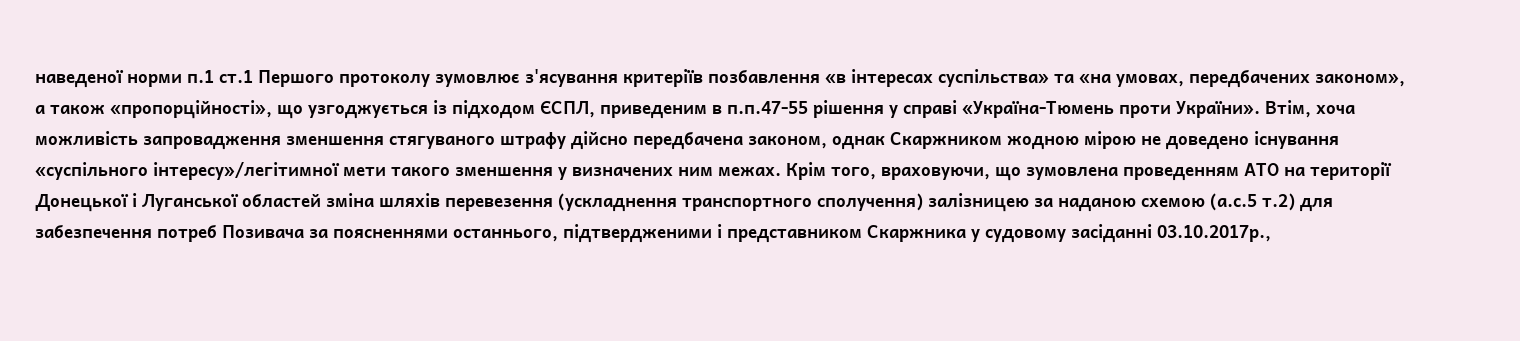наведеної норми п.1 ст.1 Першого протоколу зумовлює з'ясування критеріїв позбавлення «в інтересах суспільства» та «на умовах, передбачених законом», а також «пропорційності», що узгоджується із підходом ЄСПЛ, приведеним в п.п.47-55 рішення у справі «Україна-Тюмень проти України». Втім, хоча можливість запровадження зменшення стягуваного штрафу дійсно передбачена законом, однак Скаржником жодною мірою не доведено існування «суспільного інтересу»/легітимної мети такого зменшення у визначених ним межах. Крім того, враховуючи, що зумовлена проведенням АТО на території Донецької і Луганської областей зміна шляхів перевезення (ускладнення транспортного сполучення) залізницею за наданою схемою (а.с.5 т.2) для забезпечення потреб Позивача за поясненнями останнього, підтвердженими і представником Скаржника у судовому засіданні 03.10.2017р.,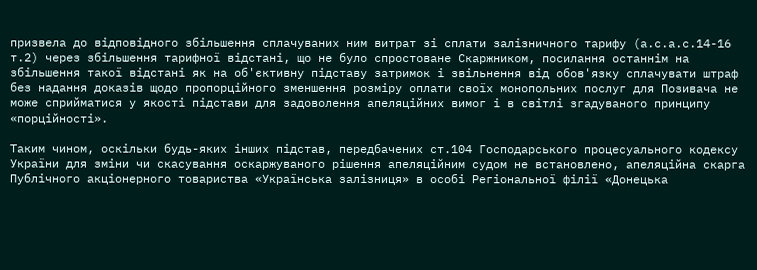призвела до відповідного збільшення сплачуваних ним витрат зі сплати залізничного тарифу (а.с.а.с.14-16 т.2) через збільшення тарифної відстані, що не було спростоване Скаржником, посилання останнім на збільшення такої відстані як на об'єктивну підставу затримок і звільнення від обов'язку сплачувати штраф без надання доказів щодо пропорційного зменшення розміру оплати своїх монопольних послуг для Позивача не може сприйматися у якості підстави для задоволення апеляційних вимог і в світлі згадуваного принципу «порційності».

Таким чином, оскільки будь-яких інших підстав, передбачених ст.104 Господарського процесуального кодексу України для зміни чи скасування оскаржуваного рішення апеляційним судом не встановлено, апеляційна скарга Публічного акціонерного товариства «Українська залізниця» в особі Регіональної філії «Донецька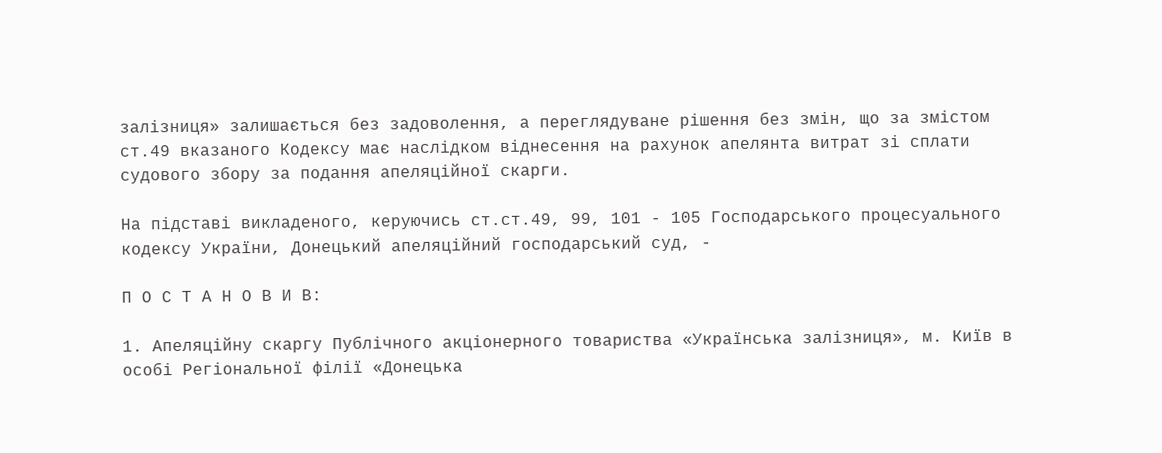залізниця» залишається без задоволення, а переглядуване рішення без змін, що за змістом ст.49 вказаного Кодексу має наслідком віднесення на рахунок апелянта витрат зі сплати судового збору за подання апеляційної скарги.

На підставі викладеного, керуючись ст.ст.49, 99, 101 - 105 Господарського процесуального кодексу України, Донецький апеляційний господарський суд, -

П О С Т А Н О В И В:

1. Апеляційну скаргу Публічного акціонерного товариства «Українська залізниця», м. Київ в особі Регіональної філії «Донецька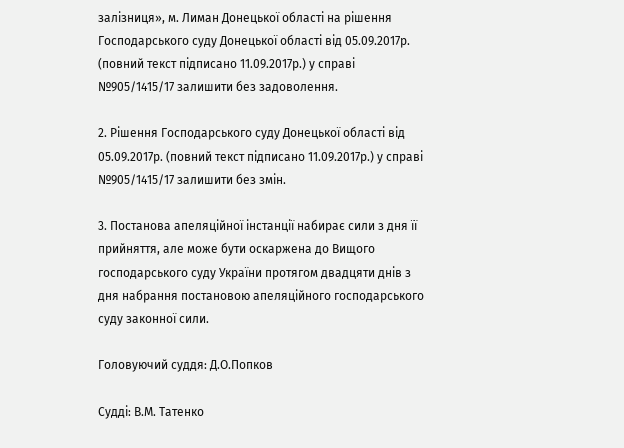залізниця», м. Лиман Донецької області на рішення Господарського суду Донецької області від 05.09.2017р. (повний текст підписано 11.09.2017р.) у справі №905/1415/17 залишити без задоволення.

2. Рішення Господарського суду Донецької області від 05.09.2017р. (повний текст підписано 11.09.2017р.) у справі №905/1415/17 залишити без змін.

3. Постанова апеляційної інстанції набирає сили з дня її прийняття, але може бути оскаржена до Вищого господарського суду України протягом двадцяти днів з дня набрання постановою апеляційного господарського суду законної сили.

Головуючий суддя: Д.О.Попков

Судді: В.М. Татенко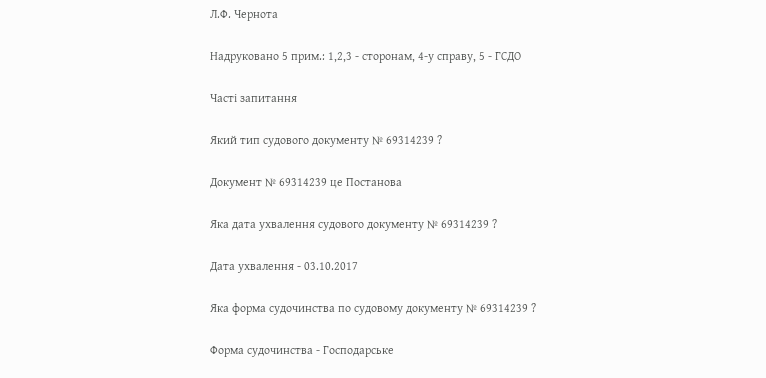Л.Ф. Чернота

Надруковано 5 прим.: 1,2,3 - сторонам, 4-у справу, 5 - ГСДО

Часті запитання

Який тип судового документу № 69314239 ?

Документ № 69314239 це Постанова

Яка дата ухвалення судового документу № 69314239 ?

Дата ухвалення - 03.10.2017

Яка форма судочинства по судовому документу № 69314239 ?

Форма судочинства - Господарське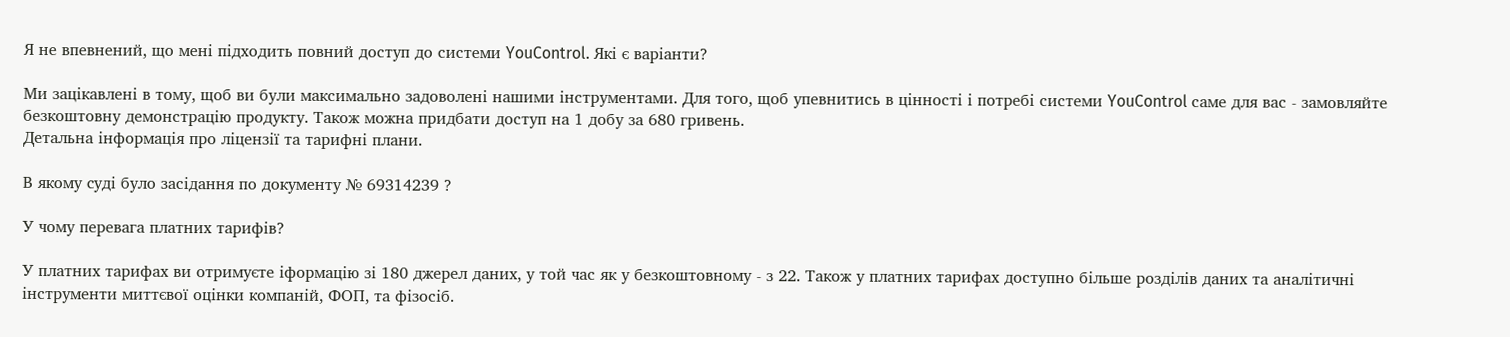Я не впевнений, що мені підходить повний доступ до системи YouControl. Які є варіанти?

Ми зацікавлені в тому, щоб ви були максимально задоволені нашими інструментами. Для того, щоб упевнитись в цінності і потребі системи YouControl саме для вас - замовляйте безкоштовну демонстрацію продукту. Також можна придбати доступ на 1 добу за 680 гривень.
Детальна інформація про ліцензії та тарифні плани.

В якому cуді було засідання по документу № 69314239 ?

У чому перевага платних тарифів?

У платних тарифах ви отримуєте іформацію зі 180 джерел даних, у той час як у безкоштовному - з 22. Також у платних тарифах доступно більше розділів даних та аналітичні інструменти миттєвої оцінки компаній, ФОП, та фізосіб.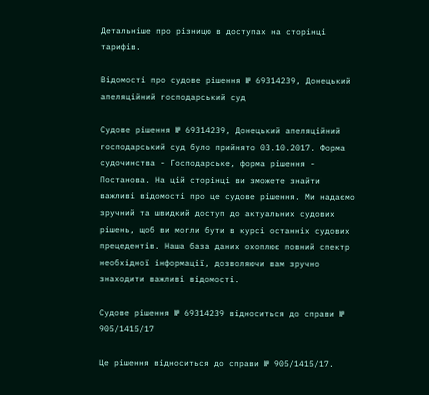Детальніше про різницю в доступах на сторінці тарифів.

Відомості про судове рішення № 69314239, Донецький апеляційний господарський суд

Судове рішення № 69314239, Донецький апеляційний господарський суд було прийнято 03.10.2017. Форма судочинства - Господарське, форма рішення - Постанова. На цій сторінці ви зможете знайти важливі відомості про це судове рішення. Ми надаємо зручний та швидкий доступ до актуальних судових рішень, щоб ви могли бути в курсі останніх судових прецедентів. Наша база даних охоплює повний спектр необхідної інформації, дозволяючи вам зручно знаходити важливі відомості.

Судове рішення № 69314239 відноситься до справи № 905/1415/17

Це рішення відноситься до справи № 905/1415/17.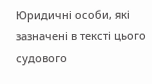Юридичні особи, які зазначені в тексті цього судового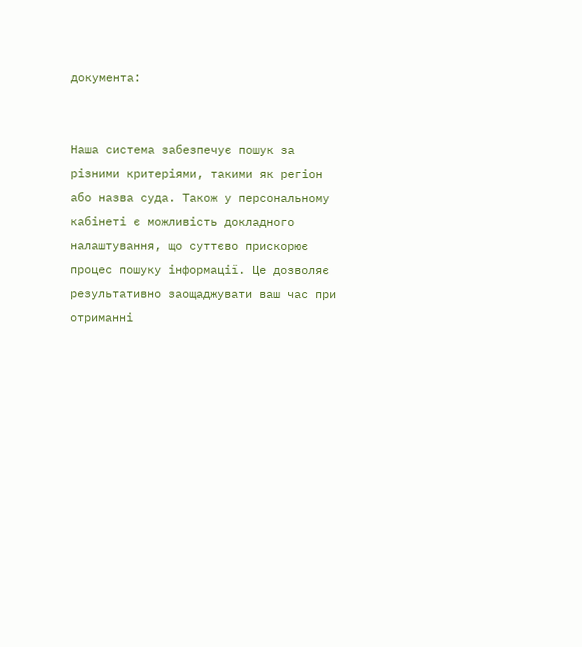документа:


Наша система забезпечує пошук за різними критеріями, такими як регіон або назва суда. Також у персональному кабінеті є можливість докладного налаштування, що суттєво прискорює процес пошуку інформації. Це дозволяє результативно заощаджувати ваш час при отриманні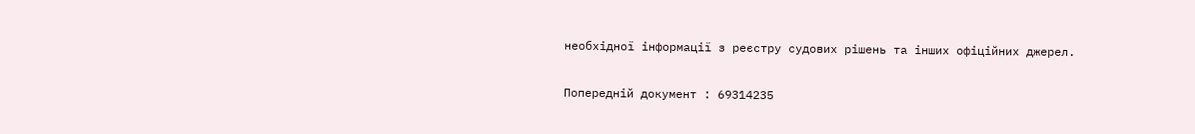необхідної інформації з реєстру судових рішень та інших офіційних джерел.

Попередній документ : 69314235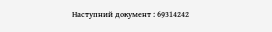Наступний документ : 69314242